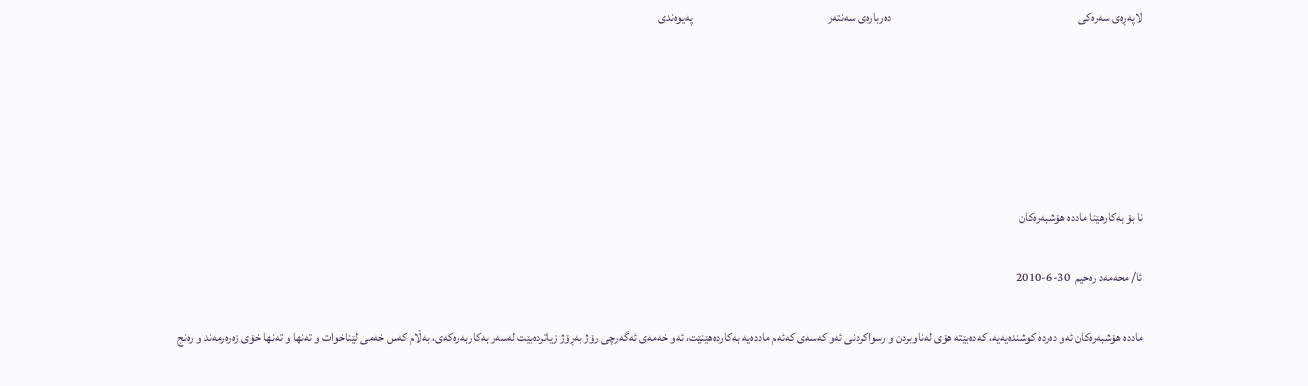لاپه‌ڕه‌ی سه‌ره‌كی                                                                             ده‌رباره‌ی سه‌نته‌ر                                                        په‌یوه‌ندى









نا بۆ به‌كارهێنا مادده‌ هۆشبه‌ره‌كان


ئا/ محه‌مه‌د ره‌حیم  30-6-2010


مادده‌ هۆشبه‌ره‌كان ئه‌و ده‌رده‌ كوشنده‌یه‌یه‌، كه‌ده‌بێته‌ هۆی له‌ناوبردن و رسواكردنی ئه‌و كه‌سه‌ی كه‌ئه‌م مادده‌یه‌ به‌كارده‌هێنێت، ئه‌و خه‌مه‌ی ئه‌گه‌رچی رۆژ به‌ڕۆژ زیاترده‌بێت له‌سه‌ر به‌كاربه‌ره‌كه‌ی، به‌ڵام كه‌س خه‌می لێناخوات و ته‌نها و ته‌نها خۆی زه‌ره‌رمه‌ند و ره‌نج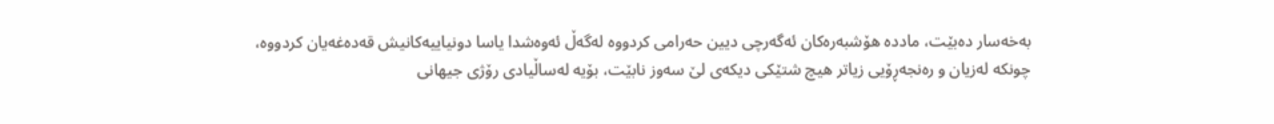به‌خه‌سار ده‌بێت، مادده‌ هۆشبه‌ره‌كان ئه‌گه‌رچی دیین حه‌رامی كردووه‌ له‌گه‌ڵ ئه‌وه‌شدا یاسا دونیاییه‌كانیش قه‌ده‌غه‌یان كردووه‌، چونكه‌ له‌زیان و ره‌نجه‌ڕۆیی زیاتر هیچ شتێكی دیكه‌ی لێ سه‌وز نابێت، بۆیه‌ له‌ساڵیادی رۆژی جیهانی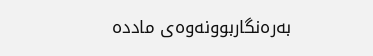به‌ره‌نگاربوونه‌وه‌ی مادده‌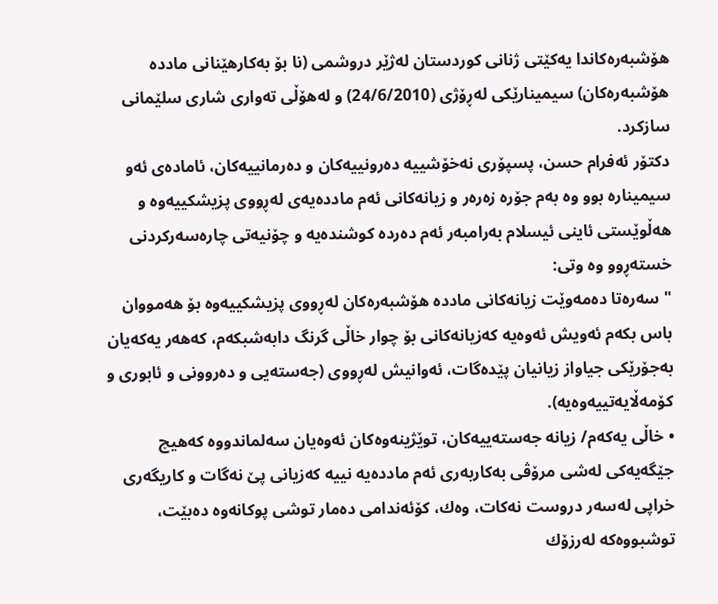هۆشبه‌ره‌كاندا یه‌كێتی ژنانی كوردستان له‌ژێر دروشمی (نا بۆ به‌كارهێنانی مادده‌ هۆشبه‌ره‌كان) سیمینارێكی له‌ڕۆژی (24/6/2010) و له‌هۆڵی ته‌واری شاری سلێمانی سازكرد.
دكتۆر ئه‌فرام حسن، پسپۆری نه‌خۆشییه‌ ده‌رونییه‌كان و ده‌رمانییه‌كان، ئاماده‌ی ئه‌و سیمیناره‌ بوو وه‌ به‌م جۆره‌ زه‌ره‌ر و زیانه‌كانی ئه‌م مادده‌یه‌ی له‌ڕووی پزیشكییه‌وه‌ و هه‌ڵوێستی ئاینی ئیسلام به‌رامبه‌ر ئه‌م ده‌رده‌ كوشنده‌یه‌ و چۆنیه‌تی چاره‌سه‌ركردنی خسته‌ڕوو وه‌ وتی:
" سه‌ره‌تا ده‌مه‌وێت زیانه‌كانی مادده‌ هۆشبه‌ره‌كان له‌ڕووی پزیشكییه‌وه‌ بۆ هه‌مووان باس بكه‌م ئه‌ویش ئه‌وه‌یه‌ كه‌زیانه‌كانی بۆ چوار خاڵی گرنگ دابه‌شبكه‌م، كه‌هه‌ر یه‌كه‌یان به‌جۆرێكی جیاواز زیانیان پێده‌گات، ئه‌وانیش له‌ڕووی (جه‌سته‌یی و ده‌روونی و ئابوری و كۆمه‌ڵایه‌تییه‌وه‌یه‌).
• خاڵی یه‌كه‌م/ زیانه‌ جه‌سته‌ییه‌كان، توێژینه‌وه‌كان ئه‌وه‌یان سه‌لماندووه‌ كه‌هیچ جێگه‌یه‌كی له‌شی مرۆڤی به‌كاربه‌ری ئه‌م مادده‌یه‌ نییه‌ كه‌زیانی پێ نه‌گات و كاریگه‌ری خراپی له‌سه‌ر دروست نه‌كات، وه‌ك، كۆئه‌ندامی ده‌مار توشی پوكانه‌وه‌ ده‌بێت، توشبووه‌كه‌ له‌رزۆك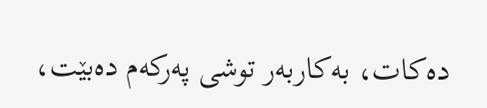ده‌كات، به‌كاربه‌ر توشی په‌ركه‌م ده‌بێت،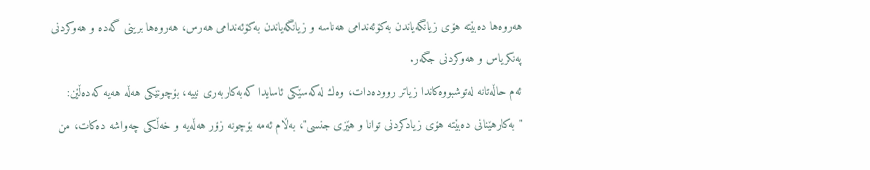هه‌روه‌ها ده‌بێته‌ هۆی زیانگه‌یاندن به‌كۆئه‌ندامی هه‌ناسه‌ و زیانگه‌یاندن به‌كۆئه‌ندامی هه‌رس، هه‌روه‌ها برینی گه‌ده‌ و هه‌وكردنی په‌نكریاس و هه‌وكردنی جگه‌ر.
ئه‌م حاڵه‌تانه‌ له‌توشبووه‌كاندا زیاتر رووده‌دات، وه‌ك له‌كه‌سێكی ئاسایدا كه‌به‌كاربه‌ری نییه‌، بۆچونێكی هه‌ڵه‌ هه‌یه‌ كه‌ده‌ڵێن: "به‌كارهێنانی ده‌بێته‌ هۆی زیادكردنی توانا و هێزی جنسی"، به‌ڵام ئه‌مه‌ بۆچونه‌ زۆر هه‌ڵه‌یه‌ و خه‌ڵكی چه‌واشه‌ ده‌كات، من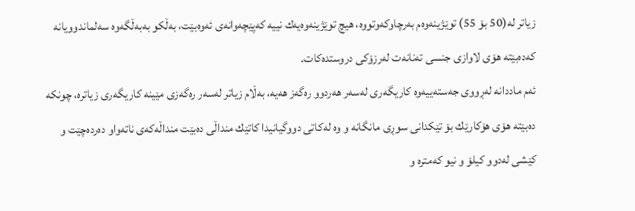زیاتر له‌(50 بۆ 55) توێژینه‌وه‌م به‌رچاوكه‌وتووه‌، هیچ توێژینه‌وه‌یه‌ك نییه‌ كه‌پێچه‌وانه‌ی ئه‌وه‌بێت، به‌ڵكو به‌به‌ڵگه‌وه‌ سه‌لماندوویانه‌ كه‌ده‌بێته‌ هۆی لاوازی جنسی ته‌نانه‌ت له‌رزۆكی دروستده‌كات.
ئه‌م ماددانه‌ له‌ڕووی جه‌سته‌ییه‌وه‌ كاریگه‌ری له‌سه‌ر هه‌ردوو ره‌گه‌ز هه‌یه‌، به‌ڵام زیاتر له‌سه‌ر ره‌گه‌زی مێینه‌ كاریگه‌ری زیاتره‌، چونكه‌ ده‌بێته‌ هۆی هۆكارێك بۆ تێكدانی سوڕی مانگانه‌ و وه‌ له‌كاتی دووگیانیدا كاتێك منداڵی ده‌بێت منداڵه‌كه‌ی ناته‌واو ده‌رده‌چێت و كێشی له‌دوو كیلۆ و نیو كه‌متره‌ و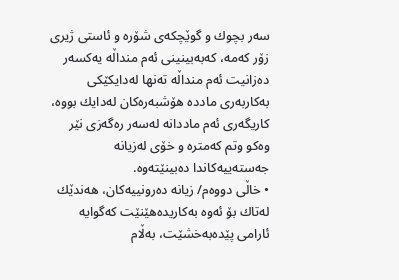سه‌ر بچوك و گوێچكه‌ی شۆره‌ و ئاستی ژیری زۆر كه‌مه‌، كه‌به‌بینینی ئه‌م منداڵه‌ یه‌كسه‌ر ده‌زانیت ئه‌م منداڵه‌ ته‌نها له‌دایكێكی به‌كاربه‌ری مادده‌ هۆشبه‌ره‌كان له‌دایك بووه‌، كاریگه‌ری ئه‌م ماددانه‌ له‌سه‌ر ره‌گه‌زی نێر وه‌كو وتم كه‌متره‌ و خۆی له‌زیانه‌ جه‌سته‌ییه‌كاندا ده‌بینێته‌وه‌.
• خاڵی دووه‌م/ زیانه‌ ده‌رونییه‌كان، هه‌ندێك له‌تاك بۆ ئه‌وه‌ به‌كاریده‌هێنێت كه‌گوایه‌ ئارامی پێده‌به‌خشێت، به‌ڵام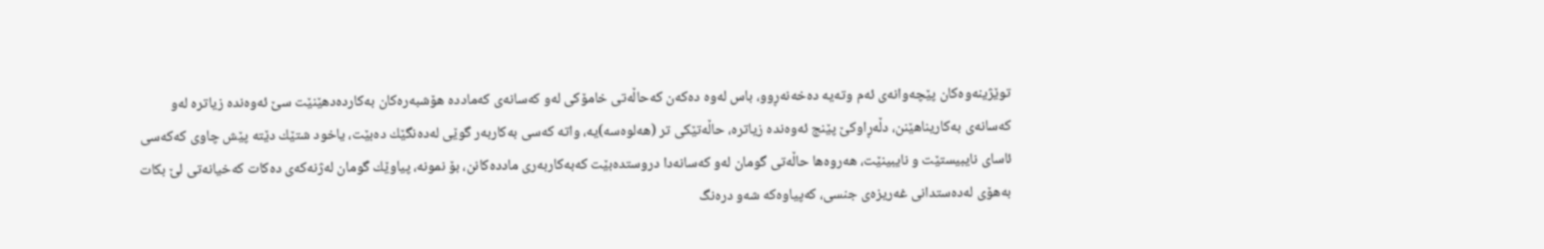توێژینه‌وه‌كان پێچه‌وانه‌ی ئه‌م وته‌یه‌ ده‌خه‌نه‌ڕوو، باس له‌وه‌ ده‌كه‌ن كه‌حاڵه‌تی خامۆكی له‌و كه‌سانه‌ی كه‌مادده‌ هۆشبه‌ره‌كان به‌كارده‌دهێنێت سێ ئه‌وه‌نده‌ زیاتره‌ له‌و كه‌سانه‌ی به‌كاریناهێنن، دڵه‌ڕاوكێ پێنج ئه‌وه‌نده‌ زیاتره‌، حاڵه‌تێكی تر (هه‌لوه‌سه‌)یه‌، واته‌ كه‌سی به‌كاربه‌ر گوێی له‌ده‌نگێك ده‌بێت، یاخود شتێك دێته‌ پێش چاوی كه‌كه‌سی ئاسای نایبیستێت و نایبینێت، هه‌روه‌ها حاڵه‌تی گومان له‌و كه‌سانه‌دا دروستده‌بێت كه‌به‌كاربه‌ری مادده‌كانن، بۆ نمونه‌، پیاوێك گومان له‌ژنه‌كه‌ی ده‌كات كه‌خیانه‌تی لێ بكات به‌هۆی له‌ده‌ستدانی غه‌ریزه‌ی جنسی، كه‌پیاوه‌كه‌ شه‌و دره‌نگ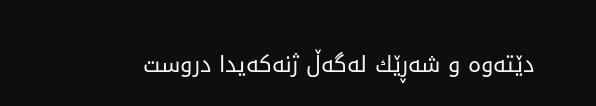دێته‌وه‌ و شه‌ڕێك له‌گه‌ڵ ژنه‌كه‌یدا دروست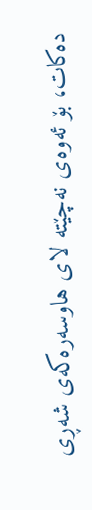ده‌كات، بۆ ئه‌وه‌ی نه‌چێته‌ لای هاوسه‌ره‌كه‌ی شه‌ڕی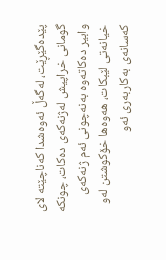پێده‌گێڕێت، له‌گه‌ڵ ئه‌وه‌شدا كه‌ناچێته‌ لای گومانی خراپیش له‌ژنه‌كه‌ی ده‌كات، چونكه‌ وابیر ده‌كاته‌وه‌ به‌نه‌چونی ئه‌م ژنه‌كه‌ی خیانه‌تی لێبكات، هه‌وه‌ها خۆكوشتن له‌و كه‌سانه‌ی به‌كاربه‌ری ئه‌و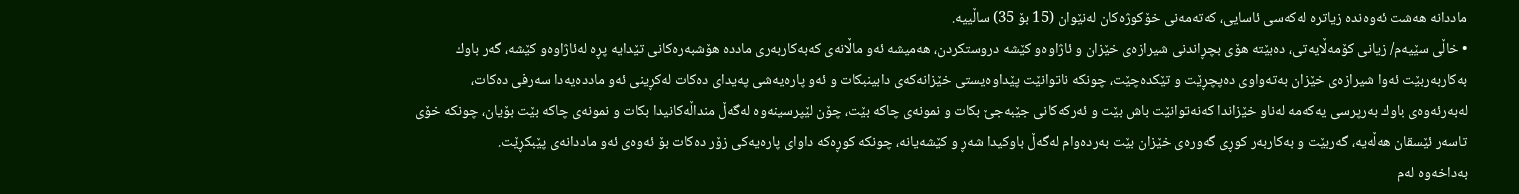ماددانه‌ هه‌شت ئه‌وه‌نده‌ زیاتره‌ له‌كه‌سی ئاسایی، كه‌ته‌مه‌نی خۆكوژه‌كان له‌نێوان (15 بۆ 35) ساڵییه‌.
• خاڵی سێیه‌م/ زیانی كۆمه‌ڵایه‌تی، ده‌بێته‌ هۆی بچڕاندنی شیرازه‌ی خێزان و ئاژاوه‌و كێشه‌ دروستكردن، هه‌میشه‌ ئه‌و ماڵانه‌ی كه‌به‌كاربه‌ری مادده‌ هۆشبه‌ره‌كانی تێدایه‌ پڕه‌ له‌ئاژاوه‌و كێشه‌، گه‌ر باوك به‌كاربه‌ربێت ئه‌وا شیرازه‌ی خێزان به‌ته‌واوی ده‌پچڕێت و تێكده‌چێت، چونكه‌ ناتوانێت پێداوه‌یستی خێزانه‌كه‌ی دابینبكات و ئه‌و پاره‌یه‌شی په‌یدای ده‌كات له‌كڕینی ئه‌و مادده‌یه‌دا سه‌رفی ده‌كات، له‌به‌رئه‌وه‌ی باوك به‌رپرسی یه‌كه‌مه‌ له‌ناو خێزاندا كه‌نه‌توانێت باش بێت و ئه‌ركه‌كانی جێبه‌جێ بكات و نمونه‌ی چاكه‌ بێت، چۆن لێپرسینه‌وه‌ له‌گه‌ڵ منداڵه‌كانیدا بكات و نمونه‌ی چاكه‌ بێت بۆیان، چونكه‌ خۆی تاسه‌ر ئێسقان هه‌ڵه‌یه‌، گه‌ربێت و به‌كاربه‌ر كوڕی گه‌وره‌ی خێزان بێت به‌رده‌وام له‌گه‌ڵ باوكیدا شه‌ڕ و كێشه‌یانه‌، چونكه‌ كوڕه‌كه‌ داوای پاره‌یه‌كی زۆر ده‌كات بۆ ئه‌وه‌ی ئه‌و ماددانه‌ی پێبكڕێت.
به‌داخه‌وه‌ له‌م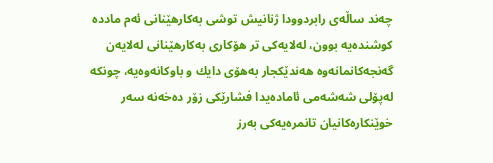چه‌ند ساڵه‌ی رابردوودا ژنانیش توشی به‌كارهێنانی ئه‌م مادده‌ كوشنده‌یه‌ بوون، له‌لایه‌كی تر هۆكاری به‌كارهێنانی له‌لایه‌ن گه‌نجه‌كانمانه‌وه‌ هه‌ندێكجار به‌هۆی دایك و باوكانه‌وه‌یه‌، چونكه‌ له‌پۆلی شه‌شه‌می ئاماده‌یدا فشارێكی زۆر ده‌خه‌نه‌ سه‌ر خوێنكاره‌كانیان تانمره‌یه‌كی به‌رز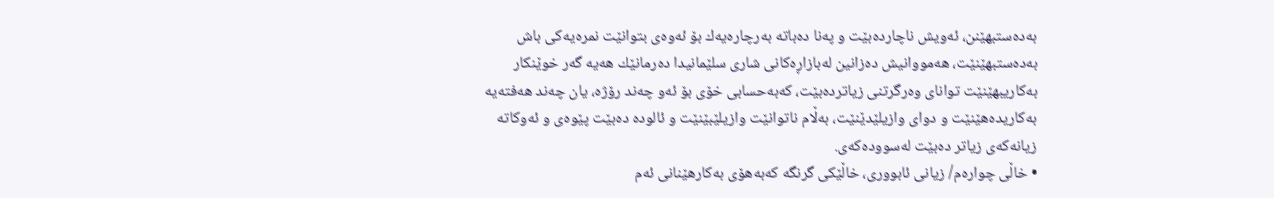به‌ده‌ستبهێنن، ئه‌ویش ناچارده‌بێت و په‌نا ده‌باته‌ به‌رچاره‌یه‌ك بۆ ئه‌وه‌ی بتوانێت نمره‌یه‌كی باش به‌ده‌ستبهێنێت، هه‌مووانیش ده‌زانین له‌بازاڕه‌كانی شاری سلێمانیدا ده‌رمانێك هه‌یه‌ گه‌ر خوێنكار به‌كاریبهێنێت توانای وه‌رگرتنی زیاترده‌بێت، كه‌به‌حسابی خۆی بۆ ئه‌و چه‌ند رۆژه‌، یان چه‌ند هه‌فته‌یه‌ به‌كاریده‌هێنێت و دوای وازیلێدێنێت، به‌ڵام ناتوانێت وازیلێبێنێت و ئالوده‌ ده‌بێت پێوه‌ی و ئه‌وكاته‌ زیانه‌كه‌ی زیاتر ده‌بێت له‌سووده‌كه‌ی.
• خاڵی چواره‌م/ زیانی ئابووری، خاڵێكی گرنگه‌ كه‌به‌هۆی به‌كارهێنانی ئه‌م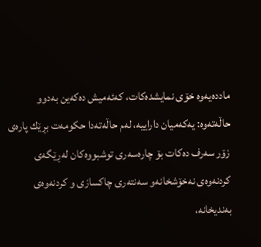مادده‌یه‌وه‌ خۆی نمایشده‌كات، كه‌ئه‌میش ده‌كه‌ین به‌دوو حاڵه‌ته‌وه‌: یه‌كه‌میان داراییه‌، له‌م حاڵه‌ته‌دا حكومه‌ت بڕێك پاره‌ی زۆر سه‌رف ده‌كات بۆ چاره‌سه‌ری توشبووه‌كان له‌ڕێگه‌ی كردنه‌وه‌ی نه‌خۆشخانه‌و سه‌نته‌ری چاكسازی و كردنه‌وه‌ی به‌ندیخانه‌،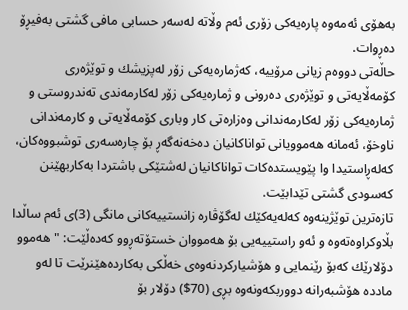به‌هۆی ئه‌مه‌وه‌ پاره‌یه‌كی زۆری ئه‌م وڵاته‌ له‌سه‌ر حسابی مافی گشتی به‌فیڕۆ ده‌ڕوات.
حاڵه‌تی دووه‌م زیانی مرۆییه‌، كه‌ژماره‌یه‌كی زۆر له‌پزیشك و توێژه‌ری كۆمه‌ڵایه‌تی و توێژه‌ری ده‌رونی و ژماره‌یه‌كی زۆر له‌كارمه‌ندی ته‌ندروستی و ژماره‌یه‌كی زۆر له‌كارمه‌ندانی وه‌زاره‌تی كار وباری كۆمه‌ڵایه‌تی و كارمه‌ندانی ناوخۆ، ئه‌مانه‌ هه‌موویانی تواناكانیان ده‌خه‌نه‌گه‌ڕ بۆ چاره‌سه‌ری توشبووه‌كان، كه‌له‌ڕاستیدا وا پێویستده‌كات تواناكانیان له‌شتێكی باشتردا به‌كاربهێنن كه‌سودی گشتی تێدابێت.
تازه‌ترین توێژینه‌وه‌ كه‌له‌یه‌كێك له‌گۆڤاره‌ زانستییه‌كانی مانگی (3)ی ئه‌م ساڵدا بڵاوكراوه‌ته‌وه‌ و ئه‌و راستییه‌یی بۆ هه‌مووان خستۆته‌ڕوو كه‌ده‌ڵێت: "هه‌موو دۆلارێك كه‌بۆ رێنمایی و هۆشیاركردنه‌وه‌ی خه‌ڵكی به‌كارده‌هێنرێت تا له‌و مادده‌ هۆشبه‌رانه‌ دووربكه‌ونه‌وه‌ بڕی (70$) دۆلار بۆ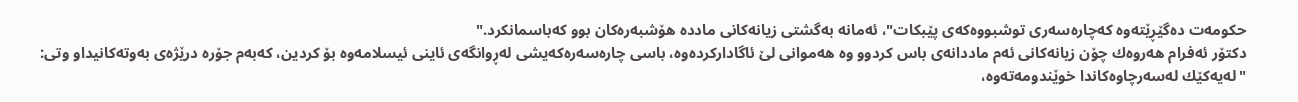حكومه‌ت ده‌گێڕێته‌وه‌ كه‌چاره‌سه‌ری توشبووه‌كه‌ی پێبكات"، ئه‌مانه‌ به‌گشتی زیانه‌كانی مادده‌ هۆشبه‌ره‌كان بوو كه‌باسمانكرد."
دكتۆر ئه‌فرام هه‌روه‌ك چۆن زیانه‌كانی ئه‌م ماددانه‌ی باس كردوو وه‌ هه‌موانی لێ ئاگاداركرده‌وه‌، باسی چاره‌سه‌ره‌كه‌یشی له‌ڕوانگه‌ی ئاینی ئیسلامه‌وه‌ بۆ كردین، كه‌به‌م جۆره‌ درێژه‌ی به‌وته‌كانیداو وتی: "له‌یه‌كێك له‌سه‌رچاوه‌كاندا خوێندومه‌ته‌وه‌،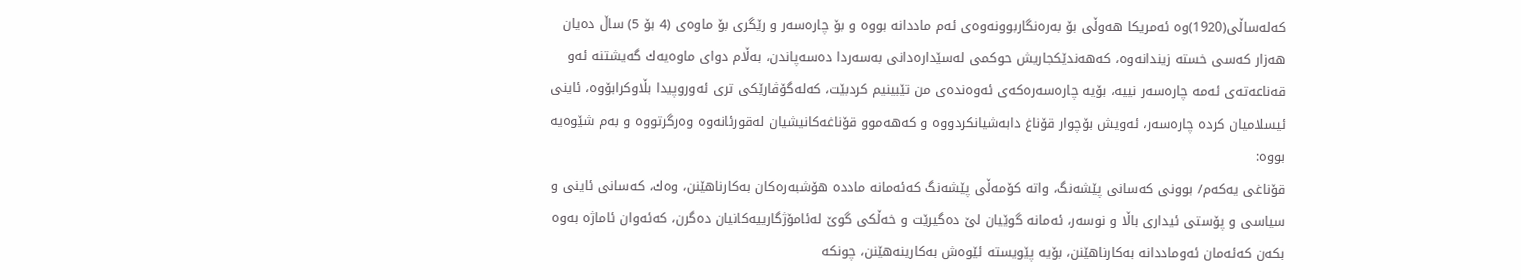كه‌له‌ساڵی(1920)وه‌ ئه‌مریكا هه‌وڵی بۆ به‌ره‌نگاربوونه‌وه‌ی ئه‌م ماددانه‌ بووه‌ و بۆ چاره‌سه‌ر و رێگری بۆ ماوه‌ی (4 بۆ 5) ساڵ ده‌یان هه‌زار كه‌سی خسته‌ زیندانه‌وه‌، كه‌هه‌ندێكجاریش حوكمی له‌سێداره‌دانی به‌سه‌ردا ده‌سه‌پاندن، به‌ڵام دوای ماوه‌یه‌ك گه‌یشتنه‌ ئه‌و قه‌ناعه‌ته‌ی ئه‌مه‌ چاره‌سه‌ر نییه‌، بۆیه‌ چاره‌سه‌ره‌كه‌ی ئه‌وه‌نده‌ی من تێبینیم كردبێت، كه‌له‌گۆڤارێكی تری ئه‌وروپیدا بڵاوكرابۆوه‌، ئاینی ئیسلامیان كرده‌ چاره‌سه‌ر، ئه‌ویش بۆچوار قۆناغ دابه‌شیانكردووه‌ و كه‌هه‌موو قۆناغه‌كانیشیان له‌قورئانه‌وه‌ وه‌رگرتووه‌ و به‌م شێوه‌یه‌ بووه‌:
قۆناغی یه‌كه‌م/ بوونی كه‌سانی پێشه‌نگ، واته‌ كۆمه‌ڵی پێشه‌نگ كه‌ئه‌مانه‌ مادده‌ هۆشبه‌ره‌كان به‌كارناهێنن، وه‌ك، كه‌سانی ئاینی و سیاسی و پۆستی ئیداری باڵا و نوسه‌ر، ئه‌مانه‌ گوێیان لێ ده‌گیرێت و خه‌ڵكی گوێ له‌ئامۆژگارییه‌كانیان ده‌گرن، كه‌ئه‌وان ئاماژه‌ به‌وه‌ بكه‌ن كه‌ئه‌مان ئه‌وماددانه‌ به‌كارناهێنن، بۆیه‌ پێویسته‌ ئێوه‌ش به‌كارینه‌هێنن، چونكه‌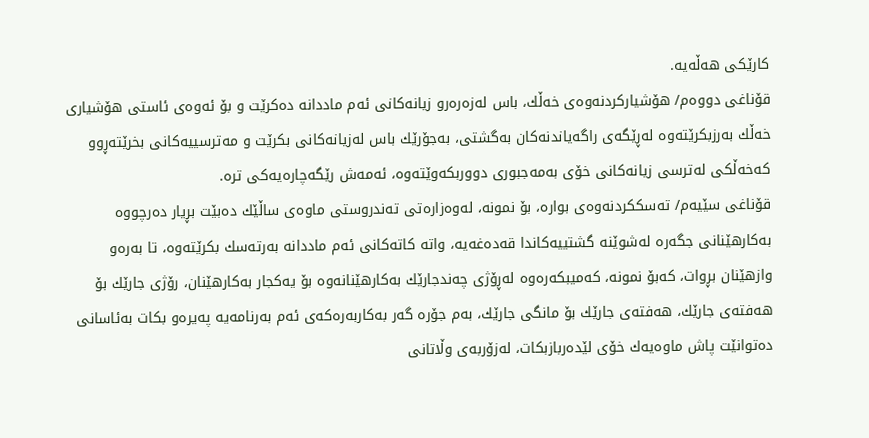كارێكی هه‌ڵه‌یه‌.
قۆناغی دووه‌م/ هۆشیاركردنه‌وه‌ی خه‌ڵك، باس له‌زه‌ره‌رو زیانه‌كانی ئه‌م ماددانه‌ ده‌كرێت و بۆ ئه‌وه‌ی ئاستی هۆشیاری خه‌ڵك به‌رزبكرێته‌وه‌ له‌ڕێگه‌ی راگه‌یاندنه‌كان به‌گشتی، به‌جۆرێك باس له‌زیانه‌كانی بكرێت و مه‌ترسییه‌كانی بخرێته‌ڕوو كه‌خه‌ڵكی له‌ترسی زیانه‌كانی خۆی به‌مه‌جبوری دووربكه‌وێته‌وه‌، ئه‌مه‌ش رێگه‌چاره‌یه‌كی تره‌.
قۆناغی سێیه‌م/ ته‌سككردنه‌وه‌ی بواره‌، بۆ نمونه‌، له‌وه‌زاره‌تی ته‌ندروستی ماوه‌ی ساڵێك ده‌بێت بڕیار ده‌رچووه‌ به‌كارهێنانی جگه‌ره‌ له‌شوێنه‌ گشتییه‌كاندا قه‌ده‌غه‌یه‌، واته‌ كاته‌كانی ئه‌م ماددانه‌ به‌رته‌سك بكرێته‌وه‌، تا به‌ره‌و وازهێنان بڕوات، كه‌بۆ نمونه‌، كه‌میبكه‌ره‌وه‌ له‌ڕۆژی چه‌ندجارێك به‌كارهێنانه‌وه‌ بۆ یه‌كجار به‌كارهێنان، رۆژی جارێك بۆ هه‌فته‌ی جارێك، هه‌فته‌ی جارێك بۆ مانگی جارێك، به‌م جۆره‌ گه‌ر به‌كاربه‌ره‌كه‌ی ئه‌م به‌رنامه‌یه‌ په‌یره‌و بكات به‌ئاسانی ده‌توانێت پاش ماوه‌یه‌ك خۆی لێده‌ربازبكات، له‌زۆربه‌ی وڵاتانی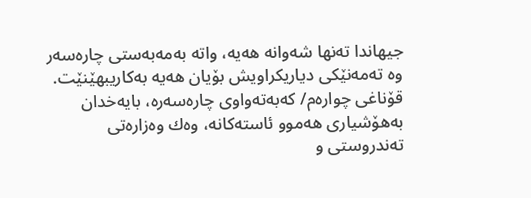جیهاندا ته‌نها شه‌وانه‌ هه‌یه‌، واته‌ به‌مه‌به‌ستی چاره‌سه‌ر وه‌ ته‌مه‌نێكی دیاریكراویش بۆیان هه‌یه‌ به‌كاریبهێنێت.
قۆناغی چواره‌م/ كه‌به‌ته‌واوی چاره‌سه‌ره‌، بایه‌خدان به‌هۆشیاری هه‌موو ئاسته‌كانه‌، وه‌ك وه‌زاره‌تی ته‌ندروستی و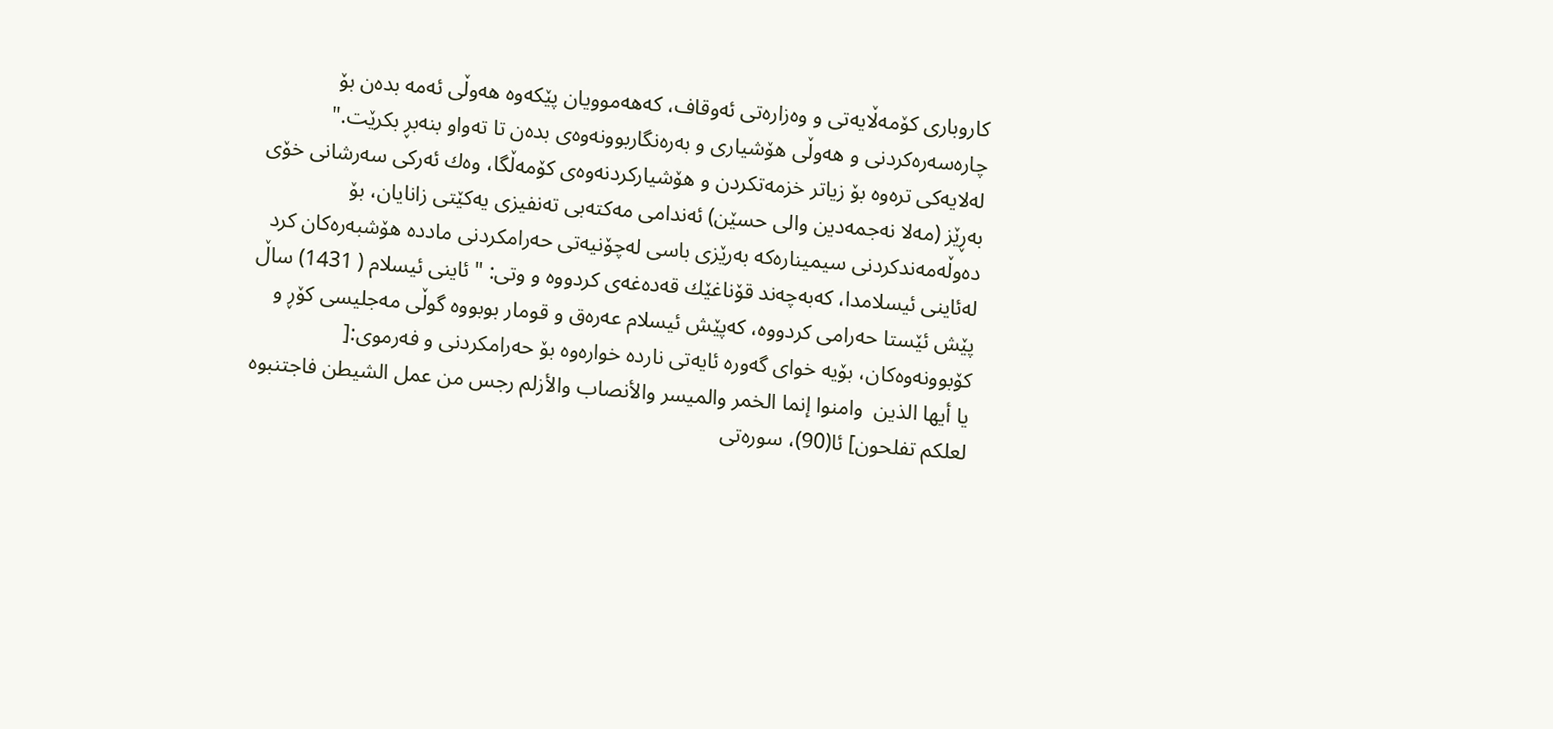كاروباری كۆمه‌ڵایه‌تی و وه‌زاره‌تی ئه‌وقاف، كه‌هه‌موویان پێكه‌وه‌ هه‌وڵی ئه‌مه‌ بده‌ن بۆ چاره‌سه‌ره‌كردنی و هه‌وڵی هۆشیاری و به‌ره‌نگاربوونه‌وه‌ی بده‌ن تا ته‌واو بنه‌بڕ بكرێت."
له‌لایه‌كی تره‌وه‌ بۆ زیاتر خزمه‌تكردن و هۆشیاركردنه‌وه‌ی كۆمه‌ڵگا، وه‌ك ئه‌ركی سه‌رشانی خۆی به‌ڕێز (مه‌لا نه‌جمه‌دین والی حسێن) ئه‌ندامی مه‌كته‌بی ته‌نفیزی یه‌كێتی زانایان، بۆ ده‌وڵه‌مه‌ندكردنی سیمیناره‌كه‌ به‌رێزی باسی له‌چۆنیه‌تی حه‌رامكردنی مادده‌ هۆشبه‌ره‌كان كرد له‌ئاینی ئیسلامدا، كه‌به‌چه‌ند قۆناغێك قه‌ده‌غه‌ی كردووه‌ و وتی: " ئاینی ئیسلام ( 1431) ساڵ پێش ئێستا حه‌رامی كردووه‌، كه‌پێش ئیسلام عه‌ره‌ق و قومار بوبووه‌ گوڵی مه‌جلیسی كۆڕ و كۆبوونه‌وه‌كان، بۆیه‌ خوای گه‌وره‌ ئایه‌تی نارده‌ خواره‌وه‌ بۆ حه‌رامكردنی و فه‌رموی:[
يا أيها الذين  وامنوا إنما الخمر والميسر والأنصاب والأزلم رجس من عمل الشيطن فاجتنبوه لعلكم تفلحون] ئا(90)، سوره‌تی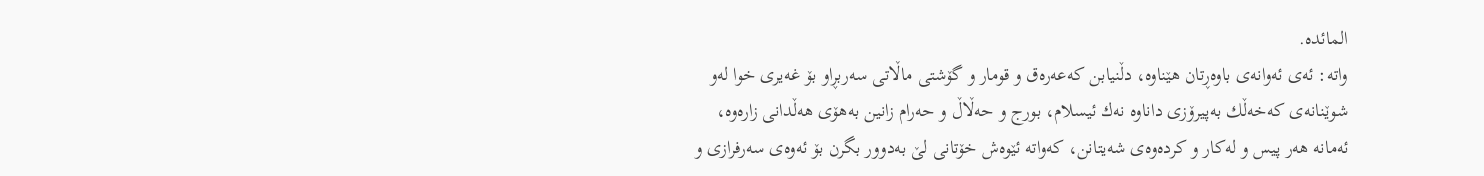المائده‌.
واته‌: ئه‌ی ئه‌وانه‌ی باوه‌ڕتان هێناوه‌، دڵنیابن كه‌عه‌ره‌ق و قومار و گۆشتی ماڵاتی سه‌ربڕاو بۆ غه‌یری خوا له‌و شوێنانه‌ی كه‌خه‌ڵك به‌پیرۆزی داناوه‌ نه‌ك ئیسلام، بورج و حه‌ڵاڵ و حه‌رام زانین به‌هۆی هه‌ڵدانی زاره‌وه‌، ئه‌مانه‌ هه‌ر پیس و له‌كار و كرده‌وه‌ی شه‌یتانن، كه‌واته‌ ئێوه‌ش خۆتانی لێ به‌دوور بگرن بۆ ئه‌وه‌ی سه‌رفرازی و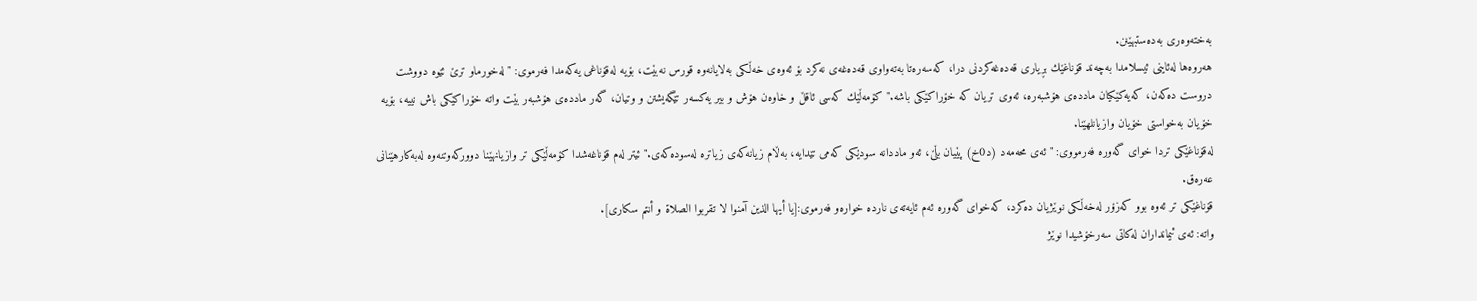به‌خته‌وه‌ری به‌ده‌ستبهێنن.
هه‌روه‌ها له‌ئاینی ئیسلامدا به‌چه‌ند قۆناغێك بڕیاری قه‌ده‌غه‌كردنی درا، كه‌سه‌ره‌تا به‌ته‌واوی قه‌ده‌غه‌ی نه‌كرد بۆ ئه‌وه‌ی خه‌ڵكی به‌لایانه‌وه‌ قورس نه‌بێت، بۆیه‌ له‌قۆناغی یه‌كه‌مدا فه‌رموی: "له‌خورماو ترێ ئێوه‌ دووشت دروست ده‌كه‌ن، كه‌یه‌كێكیان مادده‌ی هۆشبه‌ره‌، ئه‌وی تریان كه‌ خۆراكێكی باشه‌." كۆمه‌ڵێك كه‌سی ئاقڵ و خاوه‌ن هۆش و بیر یه‌كسه‌ر تێگه‌یشتن و وتیان، گه‌ر مادده‌ی هۆشبه‌ر بێت واته‌ خۆراكێكی باش نییه‌، بۆیه‌ خۆیان به‌خواستی خۆیان وازیانلهێنا.
له‌قۆناغێكی تردا خوای گه‌وره‌ فه‌رمووی: " ئه‌ی محه‌مه‌د (د0خ) پێیان بڵێ، ئه‌و ماددانه‌ سودێكی كه‌می تێدایه‌، به‌ڵام زیانه‌كه‌ی زیاتره‌ له‌سوده‌كه‌ی." ئیتر له‌م قۆناغه‌شدا كۆمه‌ڵێكی تر وازیانهێنا دووركه‌وتنه‌وه‌ له‌به‌كارهێنانی عه‌ره‌ق.
قۆناغێكی تر ئه‌وه‌ بوو كه‌زۆر له‌خه‌ڵكی نوێژیان ده‌كرد، كه‌خوای گه‌وره‌ ئه‌م ئایه‌ته‌ی نارده‌ خواره‌و فه‌رموی:[يا أيها الذين آمنوا لا تقربوا الصلاة و أنتم سكارى].
واته‌: ئه‌ی ئیمانداران له‌كاتی سه‌رخۆشیدا نوێژ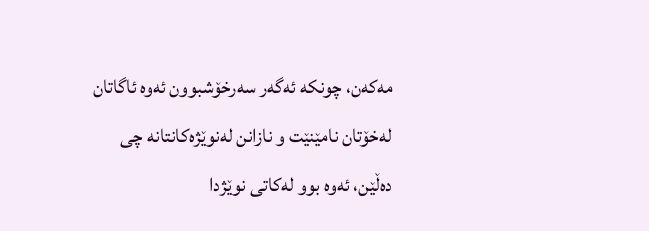مه‌كه‌ن، چونكه‌ ئه‌گه‌ر سه‌رخۆشبوون ئه‌وه‌ ئاگاتان له‌خۆتان نامێنێت و نازانن له‌نوێژه‌كانتانه‌ چی ده‌ڵێن، ئه‌وه‌ بوو له‌كاتی نوێژدا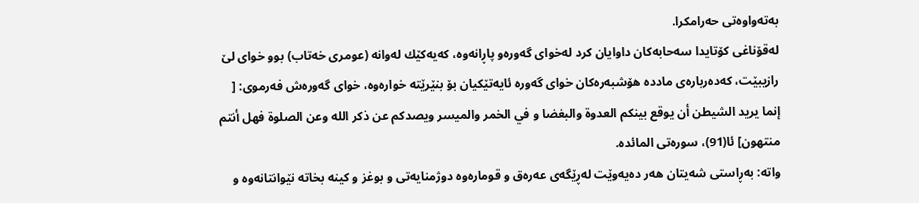به‌ته‌واوه‌تی حه‌رامكرا.
له‌قۆناغی كۆتایدا سه‌حابه‌كان داوایان كرد له‌خوای گه‌وره‌و پاڕانه‌وه‌، كه‌یه‌كێك له‌وانه‌ (عومری خه‌تاب) بوو خوای لێ رازیبێت، كه‌ده‌رباره‌ی مادده‌ هۆشبه‌ره‌كان خوای گه‌وره‌ ئایه‌تێكیان بۆ بنێرێته‌ خواره‌وه‌، خوای گه‌وره‌ش فه‌رموی: [
إنما يريد الشيطن أن يوقع بينكم العدوة والبغضا و في الخمر والميسر ويصدكم عن ذكر الله وعن الصلوة فهل أنتم منتهون] ئا(91)، سوره‌تی المائده‌.
واته‌: به‌ڕاستی شه‌یتان هه‌ر ده‌یه‌وێت له‌ڕێگه‌ی عه‌ره‌ق و قوماره‌وه‌ دوژمنایه‌تی و بوغز و كینه‌ بخاته‌ نێوانتانه‌وه‌ و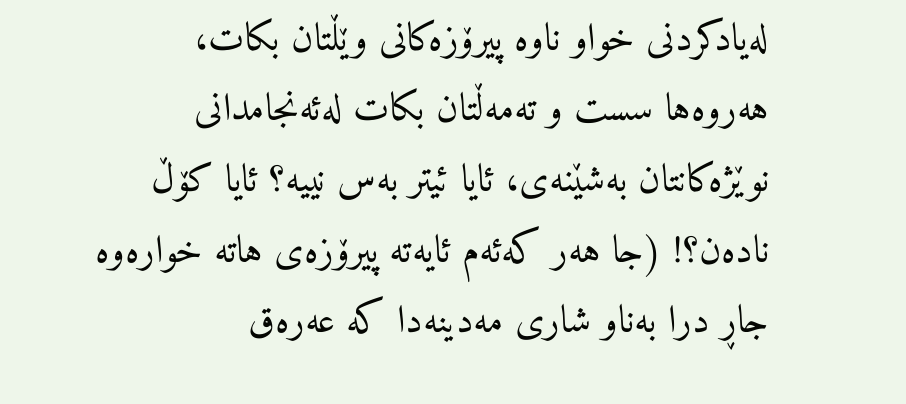له‌یادكردنی خواو ناوه‌ پیرۆزه‌كانی وێڵتان بكات، هه‌روه‌ها سست و ته‌مه‌ڵتان بكات له‌ئه‌نجامدانی نوێژه‌كانتان به‌شێنه‌ی، ئایا ئیتر به‌س نییه‌؟ ئایا كۆڵ ناده‌ن؟! (جا هه‌ر كه‌ئه‌م ئایه‌ته‌ پیرۆزه‌ی هاته‌ خواره‌وه‌ جاڕ درا به‌ناو شاری مه‌دینه‌دا كه‌ عه‌ره‌ق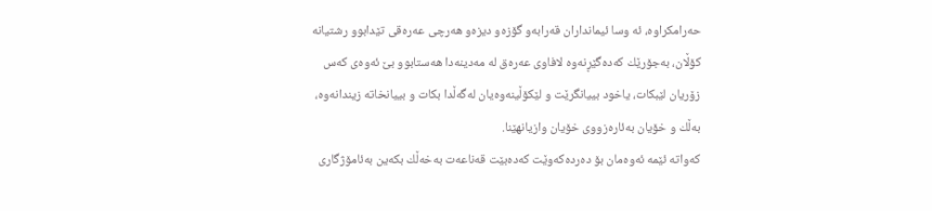حه‌رامكراوه‌، ئه‌ وسا ئیمانداران قه‌رابه‌و گۆزه‌و دیزه‌و هه‌رچی عه‌ره‌قی تێدابوو رشتیانه‌ كۆڵان، به‌جۆرێك كه‌ده‌گێڕنه‌وه‌ لافاوی عه‌ره‌ق له‌ مه‌دینه‌دا هه‌ستابوو بێ ئه‌وه‌ی كه‌س زۆریان لێبكات، یاخود بییانگرێت و لێكۆڵینه‌وه‌یان له‌گه‌ڵدا بكات و بییانخاته‌ زیندانه‌وه‌، به‌ڵك و خۆیان به‌ئاره‌زووی خۆیان وازیانهێنا.
كه‌واته‌ ئێمه‌ ئه‌وه‌مان بۆ ده‌رده‌كه‌وێت كه‌ده‌بێت قه‌ناعه‌ت به‌خه‌ڵك بكه‌ین به‌ئامۆژگاری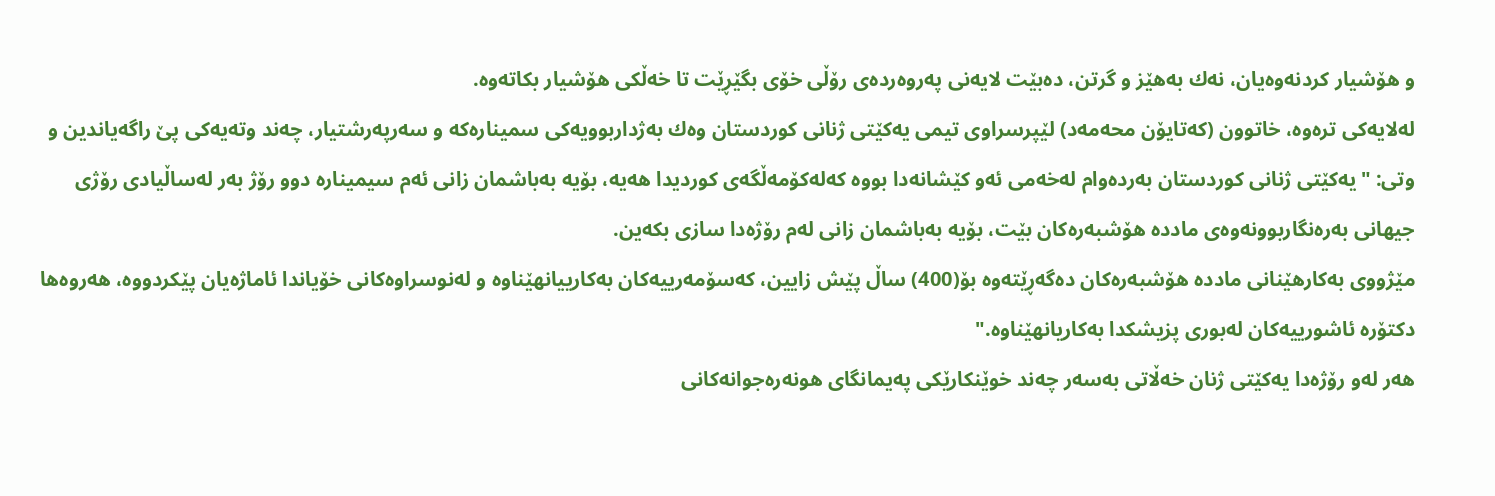و هۆشیار كردنه‌وه‌یان، نه‌ك به‌هێز و گرتن، ده‌بێت لایه‌نی په‌روه‌رده‌ی رۆڵی خۆی بگێڕێت تا خه‌ڵكی هۆشیار بكاته‌وه‌.
له‌لایه‌كی تره‌وه‌، خاتوون (كه‌تایۆن محه‌مه‌د) لێپرسراوی تیمی یه‌كێتی ژنانی كوردستان وه‌ك به‌ژداربوویه‌كی سمیناره‌كه‌ و سه‌رپه‌رشتیار، چه‌ند وته‌یه‌كی پێ راگه‌یاندین و وتی: "یه‌كێتی ژنانی كوردستان به‌رده‌وام له‌خه‌می ئه‌و كێشانه‌دا بووه‌ كه‌له‌كۆمه‌ڵگه‌ی كوردیدا هه‌یه‌، بۆیه‌ به‌باشمان زانی ئه‌م سیمیناره‌ دوو رۆژ به‌ر له‌ساڵیادی رۆژی جیهانی به‌ره‌نگاربوونه‌وه‌ی مادده‌ هۆشبه‌ره‌كان بێت، بۆیه‌ به‌باشمان زانی له‌م رۆژه‌دا سازی بكه‌ین.
مێژووی به‌كارهێنانی مادده‌ هۆشبه‌ره‌كان ده‌گه‌ڕێته‌وه‌ بۆ(400) ساڵ پێش زایین، كه‌سۆمه‌رییه‌كان به‌كارییانهێناوه‌ و له‌نوسراوه‌كانی خۆیاندا ئاماژه‌یان پێكردووه‌، هه‌روه‌ها دكتۆره‌ ئاشورییه‌كان له‌بوری پزیشكدا به‌كاریانهێناوه‌."
هه‌ر له‌و رۆژه‌دا یه‌كێتی ژنان خه‌ڵاتی به‌سه‌ر چه‌ند خوێنكارێكی په‌یمانگای هونه‌ره‌جوانه‌كانی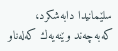سلێمانیدا دابه‌شكرد، كه‌به‌چه‌ند وێنه‌یه‌ك كه‌له‌ناو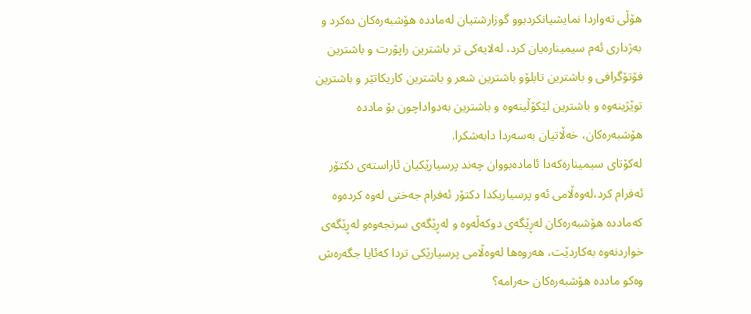هۆڵی ته‌واردا نمایشیانكردبوو گوزارشتیان له‌مادده‌ هۆشبه‌ره‌كان ده‌كرد و به‌ژداری ئه‌م سیمیناره‌یان كرد، له‌لایه‌كی تر باشترین راپۆرت و باشترین فۆتۆگرافی و باشترین تابلۆو باشترین شعر و باشترین كاریكاتێر و باشترین توێژینه‌وه‌ و باشترین لێكۆڵینه‌وه‌ و باشترین به‌دواداچون بۆ مادده‌ هۆشبه‌ره‌كان، خه‌ڵاتیان به‌سه‌ردا دابه‌شكرا.
له‌كۆتای سیمیناره‌كه‌دا ئاماده‌بووان چه‌ند پرسیارێكیان ئاراسته‌ی دكتۆر ئه‌فرام كرد،له‌وه‌ڵامی ئه‌و پرسیاریكدا دكتۆر ئه‌فرام جه‌ختی له‌وه‌ كرده‌وه‌ كه‌مادده‌ هۆشبه‌ره‌كان له‌ڕێگه‌ی دوكه‌ڵه‌وه‌ و له‌ڕێگه‌ی سرنجه‌وه‌و له‌ڕێگه‌ی خواردنه‌وه‌ به‌كاردێت، هه‌روه‌ها له‌وه‌ڵامی پرسیارێكی تردا كه‌ئایا جگه‌ره‌ش وه‌كو مادده‌ هۆشبه‌ره‌كان حه‌رامه‌؟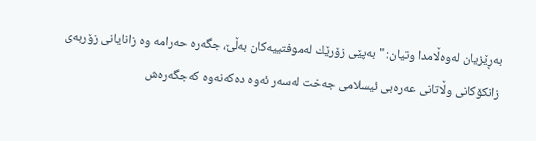به‌ڕێزیان له‌وه‌ڵامدا وتیان: "به‌پێی زۆرێك له‌موفتییه‌كان به‌ڵێ، جگه‌ره‌ حه‌رامه‌ وه‌ زانایانی زۆربه‌ی زانكۆكانی وڵاتانی عه‌ره‌بی ئیسلامی جه‌خت له‌سه‌ر ئه‌وه‌ ده‌كه‌نه‌وه‌ كه‌جگه‌ره‌ش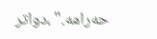حه‌رامه‌." ،دواتر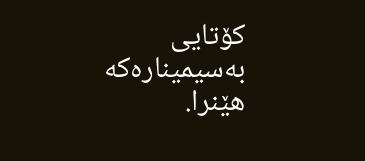كۆتایی به‌سیمیناره‌كه‌ هێنرا.